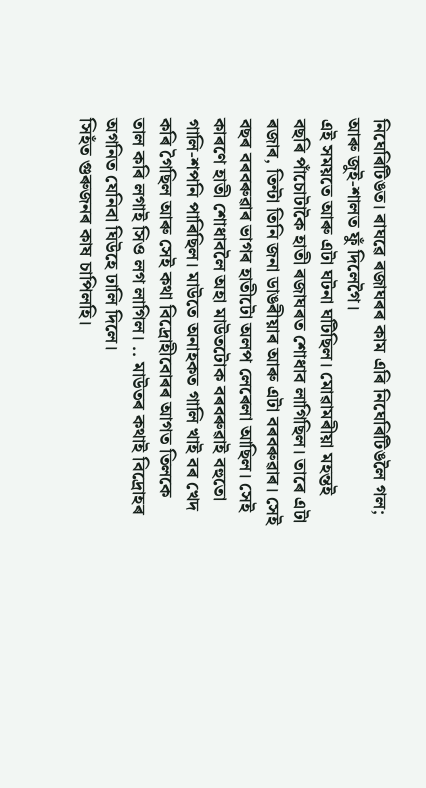নিঘেৰিটিঙত। ৰাঘৱে ৰজাঘৰৰ কাম এৰি নিঘেৰিটিঙলৈ গল;
আৰু জুই-শালত ফুঁ দিলেগৈ।
এই সময়তে আৰু এটা ঘটনা ঘটিছিল। মোৱামৰীয়া মহন্তই বছৰি পাঁচোটাকৈ হাতী ৰজাঘৰত শোধাব লাগিছিল। তাৰে এটা ৰজাৰ, তিন্টা তিনি জনা ডাঙৰীয়াৰ আৰু এটা বৰবৰুৱাৰ। সেই বছৰ বৰবৰুৱাৰ ভাগৰ হাতীটো অলপ লেৰেলা আছিল। সেই কাৰণে হাতী শোধাবলৈ অহা মাউতটোক বৰবৰুৱাই বহুতো গালি-শপনি পাৰিছিল। মাউতে অনাহকত গালি খাই বৰ খেদ কৰি গৈছিল আৰু সেই কথা বিদ্ৰোহীবোৰৰ আগত তিলকে তাল কৰি লগাই সিও লগ লাগিল। .. মাউতৰ কথাই বিদ্ৰোহৰ অগনিত যেনিবা ঘিউহে ঢালি দিলে।
সিহঁত গুৰুজনৰ কাষ চাপিলহি।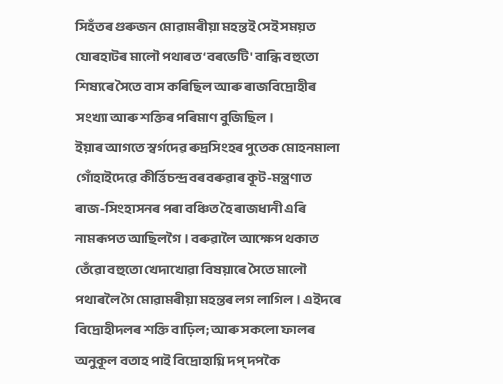সিহঁতৰ গুৰুজন মোৱামৰীয়া মহন্তই সেই সময়ত যোৰহাটৰ মালৌ পথাৰত ‘বৰভেটি' বান্ধি বহুতো শিষ্যৰে সৈতে বাস কৰিছিল আৰু ৰাজবিদ্ৰোহীৰ সংখ্যা আৰু শক্তিৰ পৰিমাণ বুজিছিল।
ইয়াৰ আগতে স্বৰ্গদেৱ ৰুদ্ৰসিংহৰ পুতেক মোহনমালা গোঁহাইদেৱে কীৰ্ত্তিচন্দ্ৰ বৰবৰুৱাৰ কূট-মন্ত্ৰণাত ৰাজ-সিংহাসনৰ পৰা বঞ্চিত হৈ ৰাজধানী এৰি নামৰূপত আছিলগৈ। বৰুৱালৈ আক্ষেপ থকাত তেঁৱো বহুতো খেদাখোৱা বিষয়াৰে সৈতে মালৌ পথাৰলৈ গৈ মোৱামৰীয়া মহন্তৰ লগ লাগিল। এইদৰে বিদ্ৰোহীদলৰ শক্তি বাঢ়িল; আৰু সকলো ফালৰ অনুকূল বতাহ পাই বিদ্ৰোহাগ্নি দপ্ দপকৈ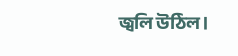জ্বলি উঠিল।